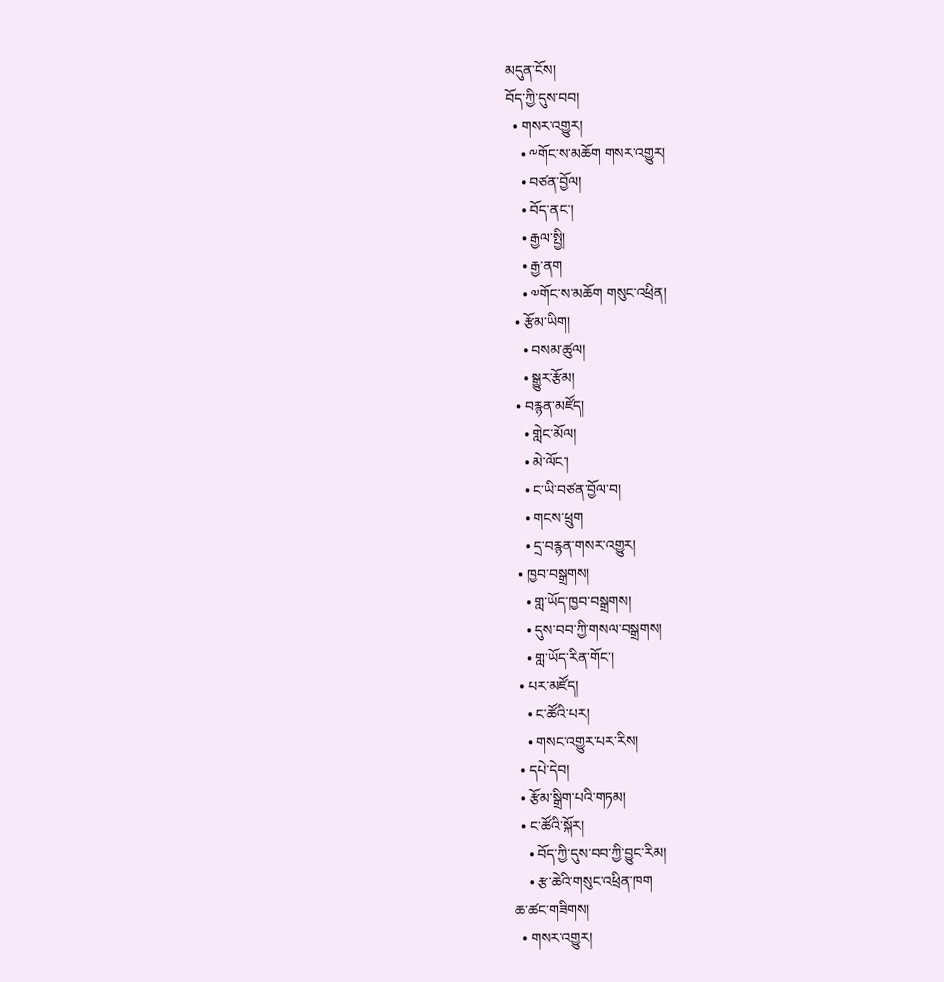མདུན་ངོས།
བོད་ཀྱི་དུས་བབ།
  • གསར་འགྱུར།
    • ༸གོང་ས་མཆོག གསར་འགྱུར།
    • བཙན་བྱོལ།
    • བོད་ནང་།
    • རྒྱལ་སྤྱི།
    • རྒྱ་ནག
    • ༧གོང་ས་མཆོག གསུང་འཕྲིན།
  • རྩོམ་ཡིག།
    • བསམ་ཚུལ།
    • སྒྱུར་རྩོམ།
  • བརྙན་མཛོད།
    • གླེང་མོལ།
    • མེ་ལོང་།
    • ང་ཡི་བཙན་བྱོལ་བ།
    • གངས་ཕྲུག
    • དྲ་བརྙན་གསར་འགྱུར།
  • ཁྱབ་བསྒྲགས།
    • གླ་ཡོད་ཁྱབ་བསྒྲགས།
    • དུས་བབ་ཀྱི་གསལ་བསྒྲགས།
    • གླ་ཡོད་རིན་གོང་།
  • པར་མཛོད།
    • ང་ཚོའི་པར།
    • གསང་འགྱུར་པར་རིས།
  • དཔེ་དེབ།
  • རྩོམ་སྒྲིག་པའི་གཏམ།
  • ང་ཚོའི་སྐོར།
    • བོད་ཀྱི་དུས་བབ་ཀྱི་བྱུང་རིམ།
    • རྩ་ཆེའི་གསུང་འཕྲིན་ཁག
ཆ་ཚང་གཟིགས།
  • གསར་འགྱུར།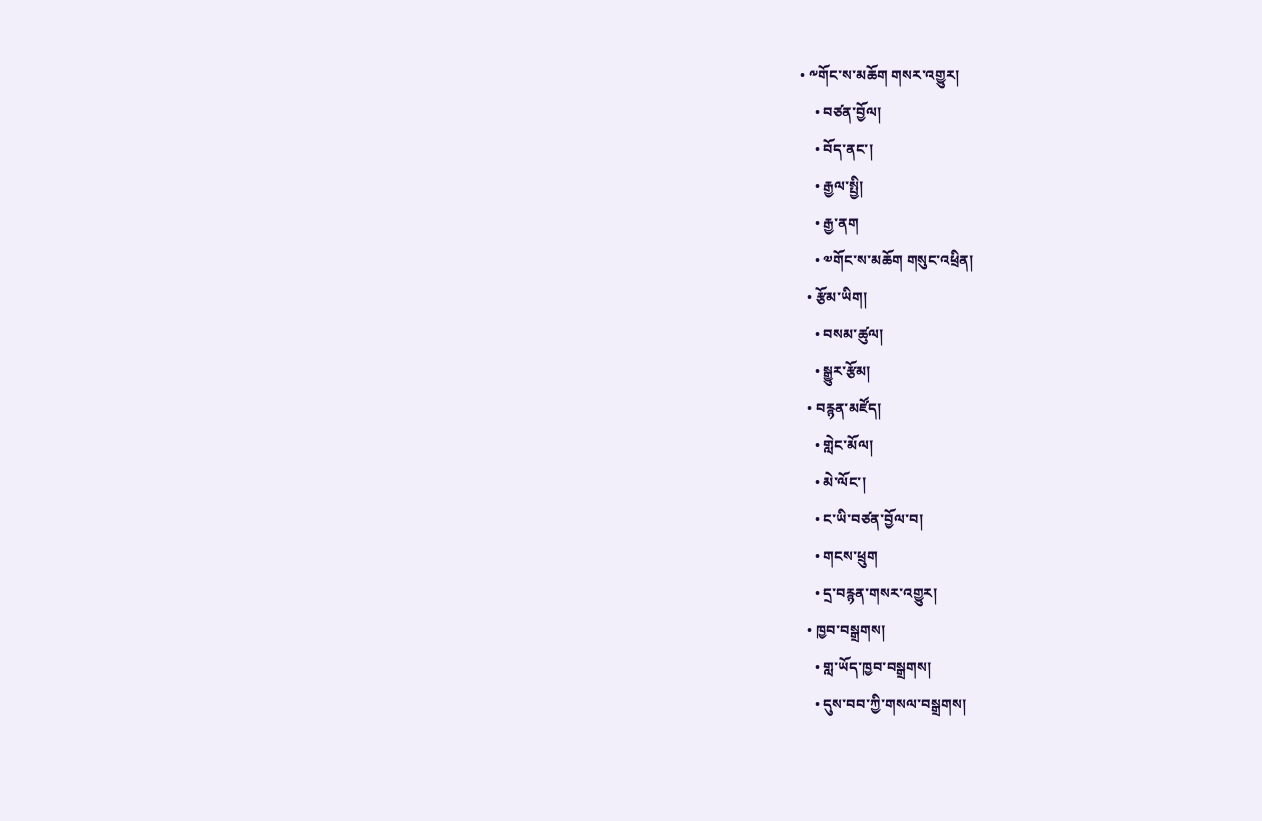• ༸གོང་ས་མཆོག གསར་འགྱུར།
    • བཙན་བྱོལ།
    • བོད་ནང་།
    • རྒྱལ་སྤྱི།
    • རྒྱ་ནག
    • ༧གོང་ས་མཆོག གསུང་འཕྲིན།
  • རྩོམ་ཡིག།
    • བསམ་ཚུལ།
    • སྒྱུར་རྩོམ།
  • བརྙན་མཛོད།
    • གླེང་མོལ།
    • མེ་ལོང་།
    • ང་ཡི་བཙན་བྱོལ་བ།
    • གངས་ཕྲུག
    • དྲ་བརྙན་གསར་འགྱུར།
  • ཁྱབ་བསྒྲགས།
    • གླ་ཡོད་ཁྱབ་བསྒྲགས།
    • དུས་བབ་ཀྱི་གསལ་བསྒྲགས།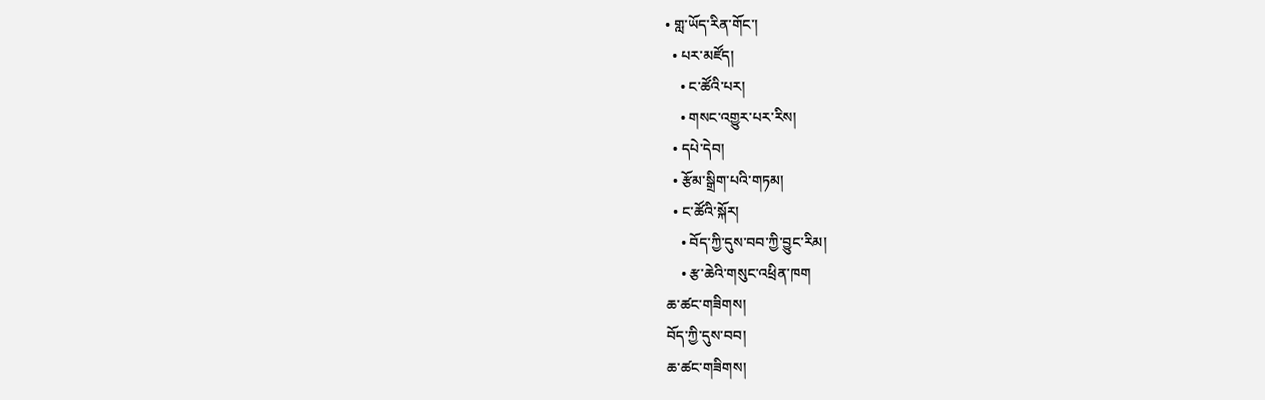• གླ་ཡོད་རིན་གོང་།
  • པར་མཛོད།
    • ང་ཚོའི་པར།
    • གསང་འགྱུར་པར་རིས།
  • དཔེ་དེབ།
  • རྩོམ་སྒྲིག་པའི་གཏམ།
  • ང་ཚོའི་སྐོར།
    • བོད་ཀྱི་དུས་བབ་ཀྱི་བྱུང་རིམ།
    • རྩ་ཆེའི་གསུང་འཕྲིན་ཁག
ཆ་ཚང་གཟིགས།
བོད་ཀྱི་དུས་བབ།
ཆ་ཚང་གཟིགས།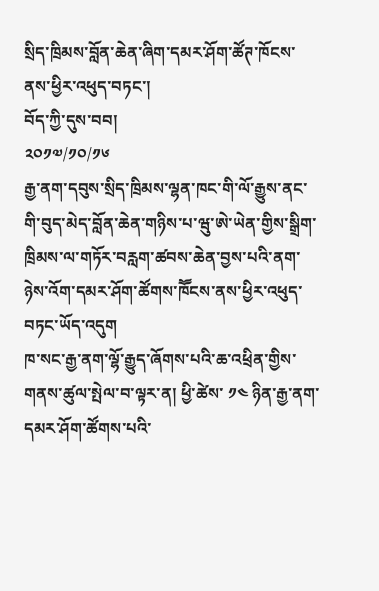སྲིད་ཁྲིམས་བློན་ཆེན་ཞིག་དམར་ཤོག་ཚོཊ་ཁོངས་ནས་ཕྱིར་འཕུད་བཏང་།
བོད་ཀྱི་དུས་བབ།
༢༠༡༧/༡༠/༡༦
རྒྱ་ནག་དབུས་སྲིད་ཁྲིམས་ལྷན་ཁང་གི་ལོ་རྒྱུས་ནང་གི་བུད་མེད་བློན་ཆེན་གཉིས་པ་ཝུ་ཨེ་ཡེན་གྱིས་སྒྲིག་ཁྲིམས་ལ་གཏོར་བརླག་ཚབས་ཆེན་བྱས་པའི་ནག་ཉེས་འོག་དམར་ཤོག་ཚོགས་ཁཽངས་ནས་ཕྱིར་འཕུད་བཏང་ཡོད་འདུག
ཁ་སང་རྒྱ་ནག་ལྷོ་རྒྱུད་ཞོགས་པའི་ཆ་འཕྲིན་གྱིས་གནས་ཚུལ་སྤེལ་བ་ལྟར་ན། ཕྱི་ཚེས་ ༡༤ ཉིན་རྒྱ་ནག་དམར་ཤོག་ཚོགས་པའི་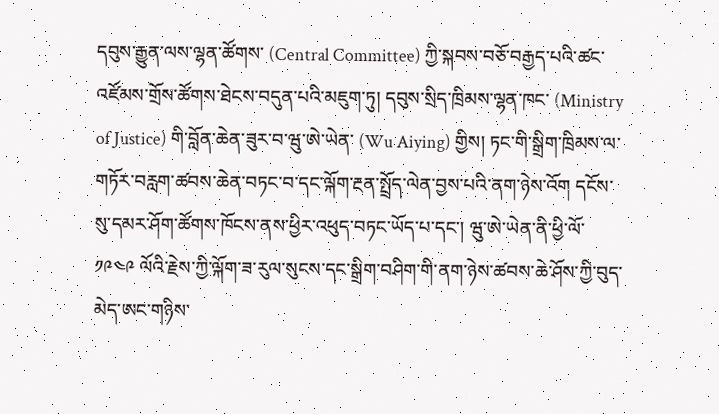དབུས་རྒྱུན་ལས་ལྷན་ཚོགས་ (Central Committee) ཀྱི་སྐབས་བཅོ་བརྒྱད་པའི་ཚང་འཛོམས་གྲོས་ཚོགས་ཐེངས་བདུན་པའི་མཇུག་ཏུ། དབུས་སྲིད་ཁྲིམས་ལྷན་ཁང་ (Ministry of Justice) གི་བློན་ཆེན་ཟུར་བ་ཝུ་ཨེ་ཡེན་ (Wu Aiying) གྱིས། ཏང་གི་སྒྲིག་ཁྲིམས་ལ་གཏོར་བརླག་ཚབས་ཆེན་བཏང་བ་དང་ལྐོག་རྔན་སྤྲོད་ལེན་བྱས་པའི་ནག་ཉེས་འོག དངོས་སུ་དམར་ཤོག་ཚོགས་ཁོངས་ནས་ཕྱིར་འཕུད་བཏང་ཡོད་པ་དང་། ཝུ་ཨེ་ཡེན་ནི་ཕྱི་ལོ་ ༡༩༤༩ ལོའི་རྗེས་ཀྱི་ལྐོག་ཟ་རུལ་སུངས་དང་སྒྲིག་བཤིག་གི་ནག་ཉེས་ཚབས་ཆེ་ཤོས་ཀྱི་བུད་མེད་ཨང་གཉིས་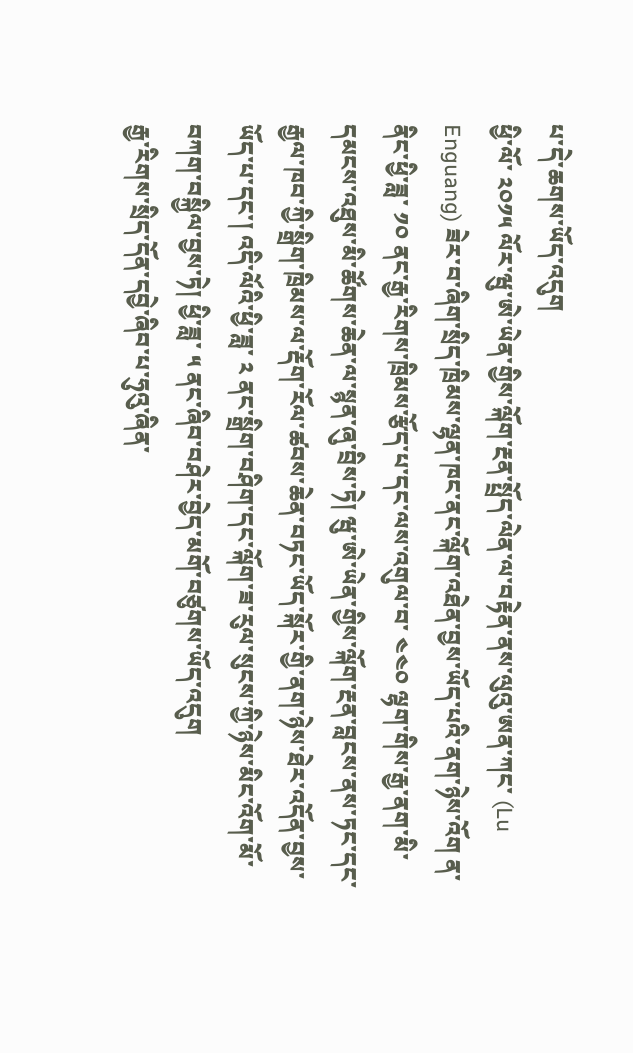པ་དེ་ཆགས་ཡོད་འདུག
ཕྱི་ལོ་ ༢༠༡༥ ལོར་ཝུ་ཨེ་ཡེན་གྱིས་ལྐོག་རྔན་སྤྲོད་ལེན་ལ་བརྟེན་ནས་ལུའུ་ཨན་ཀང་ (Lu Enguang) ཟེར་བ་ཞིག་སྲིད་ཁྲིམས་ལྷན་ཁང་ནང་ལྐོག་འཐེན་བྱས་ཡོད་པའི་ནག་ཉེས་འོག ན་ནིང་ཕྱི་ཟླ་ ༡༠ ནང་རྒྱ་རིགས་ཁྲིམས་རྩོད་པ་དང་ལས་འགུལ་བ་ ༤༤༠ ལྷག་གིས་རྒྱ་ནག་མི་དམངས་འཐུས་མི་ཚོགས་ཆེན་ལ་སྙན་ཞུ་བྲིས་ཏེ། ཝུ་ཨེ་ཡེན་གྱིས་ལྐོག་རྔན་བླངས་ནས་ཏང་དང་རྒྱལ་ཁབ་ཀྱི་སྒྲིག་ཁྲིམས་ལ་རྡོག་རོལ་ཚབས་ཆེན་བཏང་ཡོད་སྐོར་གྱི་ནག་ཉེས་ཐེར་འདོན་བྱས་ཡོད་པ་དང་། འདི་ལོའི་ཕྱི་ཟླ་ ༢ ནང་སྒྲིག་བཤིག་དང་ལྐོག་ཟ་རུལ་སུངས་ཀྱི་ཉེས་མིང་འོག་མོ་བཀག་བསྐྱིལ་བྱས་ཏེ། ཕྱི་ཟླ་ ༥ ནང་ཞིབ་བཤེར་བྱེད་མགོ་བཙུགས་ཡོད་འདུག
རྒྱ་རིགས་སྲིད་དོན་དབྱེ་ཞིབ་པ་ཧུའུ་ཞིན་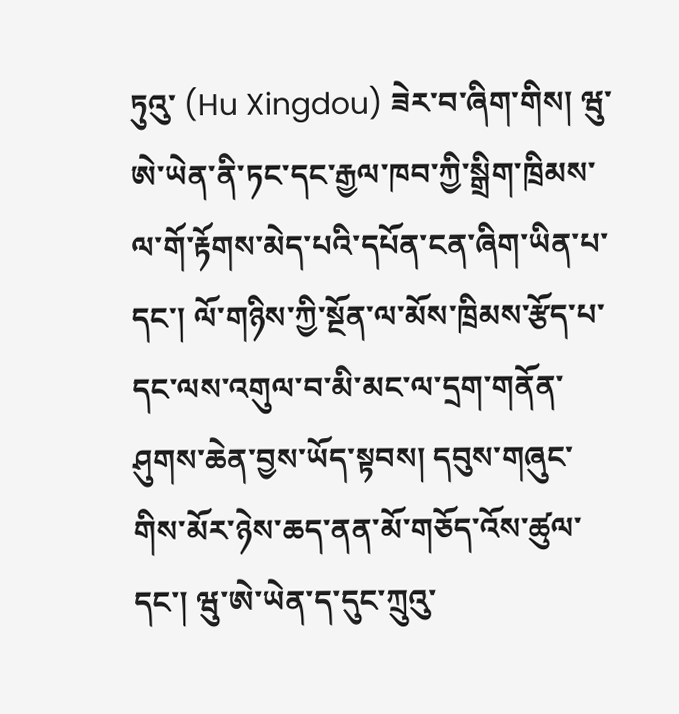ཏུའུ་ (Hu Xingdou) ཟེར་བ་ཞིག་གིས། ཝུ་ཨེ་ཡེན་ནི་ཏང་དང་རྒྱལ་ཁབ་ཀྱི་སྒྲིག་ཁྲིམས་ལ་གོ་རྟོགས་མེད་པའི་དཔོན་ངན་ཞིག་ཡིན་པ་དང་། ལོ་གཉིས་ཀྱི་སྔོན་ལ་མོས་ཁྲིམས་རྩོད་པ་དང་ལས་འགུལ་བ་མི་མང་ལ་དྲག་གནོན་ཤུགས་ཆེན་བྱས་ཡོད་སྟབས། དབུས་གཞུང་གིས་མོར་ཉེས་ཆད་ནན་མོ་གཅོད་འོས་ཚུལ་དང་། ཝུ་ཨེ་ཡེན་ད་དུང་ཀྲུའུ་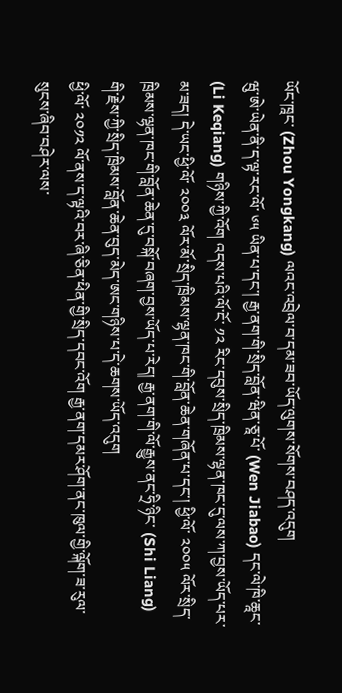ཡོང་ཁཱང་ (Zhou Yongkang) ལའང་འབྲེལ་བ་དམ་ཟབ་ཡོད་ལུགས་སོགས་བཤད་འདུག
ཝུ་ཨེ་ཡེན་ནི་ད་ལྟ་རང་ལོ་ ༦༥ ཡིན་པ་དང་། རྒྱ་ནག་གི་སྲིད་བློན་ཝིན་ཅཱ་པོ་ (Wen Jiabao) དང་ལེ་ཁི་ཆཱང་ (Li Keqiang) གཉིས་ཀྱི་འོག འདས་པའི་ལོ་ངོ་ ༡༢ རིང་དབུས་སྲིད་ཁྲིམས་ལྷན་ཁང་དུ་ལས་ཀ་བྱས་ཡོད་པར་མ་ཟད། དེ་ཡང་ཕྱི་ལོ་ ༢༠༠༣ ལོར་མོ་སྲིད་ཁྲིམས་ལྷན་ཁང་གི་བློན་ཆེན་གཞོན་པ་དང་། ཕྱི་ལོ་ ༢༠༠༥ ལོར་སྲིད་ཁྲིམས་ལྷན་ཁང་གི་བློན་ཆེན་དུ་བསྐོ་བཞག་བྱས་ཡོད་པ་རེད། རྒྱ་ནག་གི་ལོ་རྒྱུས་ནང་ཧྲི་ཉིང་ (Shi Liang) གི་རྗེས་ཀྱི་སྲིད་ཁྲིམས་བློན་ཆེན་བུད་མེད་ཨང་གཉིས་པ་དེ་ཆགས་ཡོད་འདུག
ཕྱི་ལོ་ ༢༠༡༢ ལོ་ནས་ད་ལྟའི་བར་ཞི་ཅིན་ཕིན་གྱི་སྲིད་དབང་འོག རྒྱ་ནག་དམར་ཤོག་ནང་ཁུལ་གྱི་ལྐོག་ཟ་རུལ་སུངས་ཞིབ་བཤེར་ལས་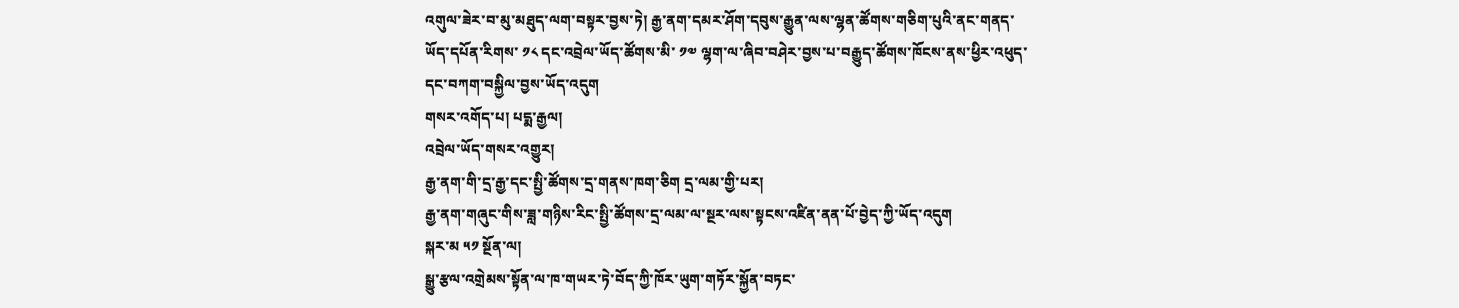འགུལ་ཟེར་བ་མུ་མཐུད་ལག་བསྟར་བྱས་ཏེ། རྒྱ་ནག་དམར་ཤོག་དབུས་རྒྱུན་ལས་ལྷན་ཚོགས་གཅིག་པུའི་ནང་གནད་ཡོད་དཔོན་རིགས་ ༡༨ དང་འབྲེལ་ཡོད་ཚོགས་མི་ ༡༧ ལྷག་ལ་ཞིབ་བཤེར་བྱས་པ་བརྒྱུད་ཚོགས་ཁོངས་ནས་ཕྱིར་འཕུད་དང་བཀག་བསྐྱིལ་བྱས་ཡོད་འདུག
གསར་འགོད་པ། པདྨ་རྒྱལ།
འབྲེལ་ཡོད་གསར་འགྱུར།
རྒྱ་ནག་གི་དྲ་རྒྱ་དང་སྤྱི་ཚོགས་དྲ་གནས་ཁག་ཅིག དྲ་ལམ་གྱི་པར།
རྒྱ་ནག་གཞུང་གིས་ཟླ་གཉིས་རིང་སྤྱི་ཚོགས་དྲ་ལམ་ལ་སྔར་ལས་སྟངས་འཛིན་ནན་པོ་བྱེད་ཀྱི་ཡོད་འདུག
སྐར་མ ༥༡ སྔོན་ལ།
སྒྱུ་རྩལ་འགྲེམས་སྟོན་ལ་ཁ་གཡར་ཏེ་བོད་ཀྱི་ཁོར་ཡུག་གཏོར་སྐྱོན་བཏང་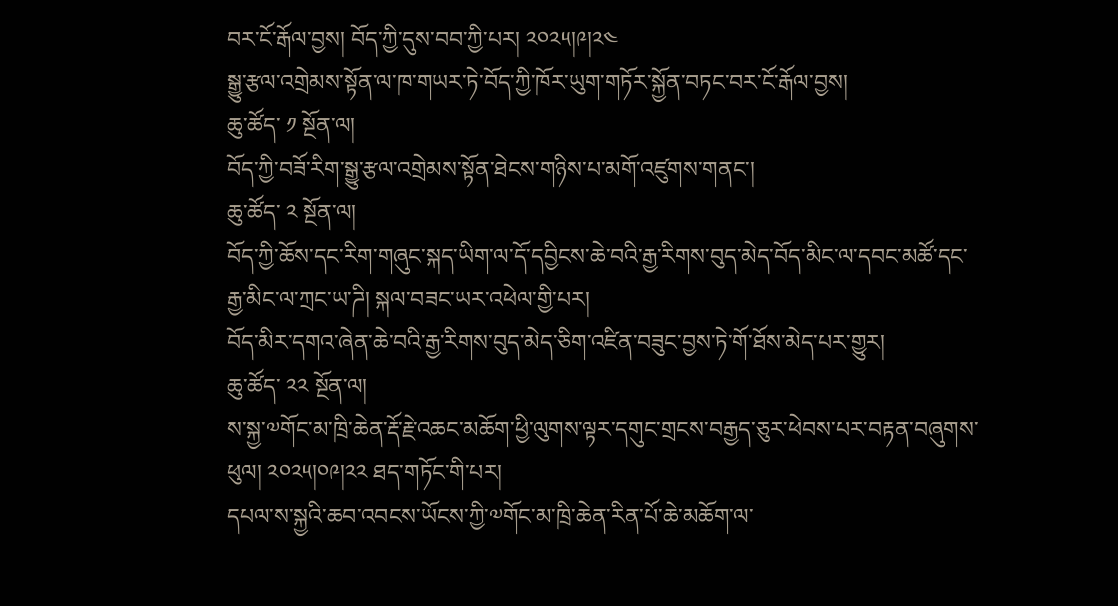བར་ངོ་རྒོལ་བྱས། བོད་ཀྱི་དུས་བབ་ཀྱི་པར། ༢༠༢༥།༩།༢༤
སྒྱུ་རྩལ་འགྲེམས་སྟོན་ལ་ཁ་གཡར་ཏེ་བོད་ཀྱི་ཁོར་ཡུག་གཏོར་སྐྱོན་བཏང་བར་ངོ་རྒོལ་བྱས།
ཆུ་ཚོད་ ༡ སྔོན་ལ།
བོད་ཀྱི་བཟོ་རིག་སྒྱུ་རྩལ་འགྲེམས་སྟོན་ཐེངས་གཉིས་པ་མགོ་འཛུགས་གནང་།
ཆུ་ཚོད་ ༢ སྔོན་ལ།
བོད་ཀྱི་ཆོས་དང་རིག་གཞུང་སྐད་ཡིག་ལ་དོ་དབྱིངས་ཆེ་བའི་རྒྱ་རིགས་བུད་མེད་བོད་མིང་ལ་དབང་མཚོ་དང་རྒྱ་མིང་ལ་ཀྲང་ཡ་ཌི། སྐལ་བཟང་ཡར་འཕེལ་གྱི་པར།
བོད་མིར་དགའ་ཞེན་ཆེ་བའི་རྒྱ་རིགས་བུད་མེད་ཅིག་འཛིན་བཟུང་བྱས་ཏེ་གོ་ཐོས་མེད་པར་གྱུར།
ཆུ་ཚོད་ ༢༢ སྔོན་ལ།
ས་སྐྱ་༧གོང་མ་ཁྲི་ཆེན་རྡོ་རྗེ་འཆང་མཆོག་ཕྱི་ལུགས་ལྟར་དགུང་གྲངས་བརྒྱད་ཅུར་ཕེབས་པར་བརྟན་བཞུགས་ཕུལ། ༢༠༢༥།༠༩།༢༢ ཐད་གཏོང་གི་པར།
དཔལ་ས་སྐྱའི་ཆབ་འབངས་ཡོངས་ཀྱི་༧གོང་མ་ཁྲི་ཆེན་རིན་པོ་ཆེ་མཆོག་ལ་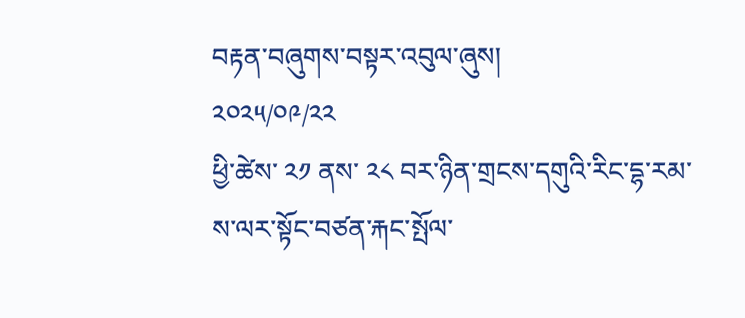བརྟན་བཞུགས་བསྟར་འབུལ་ཞུས།
༢༠༢༥/༠༩/༢༢
ཕྱི་ཚེས་ ༢༡ ནས་ ༢༨ བར་ཉིན་གྲངས་དགུའི་རིང་དྷ་རམ་ས་ལར་སྟོང་བཙན་རྐང་སྤོལ་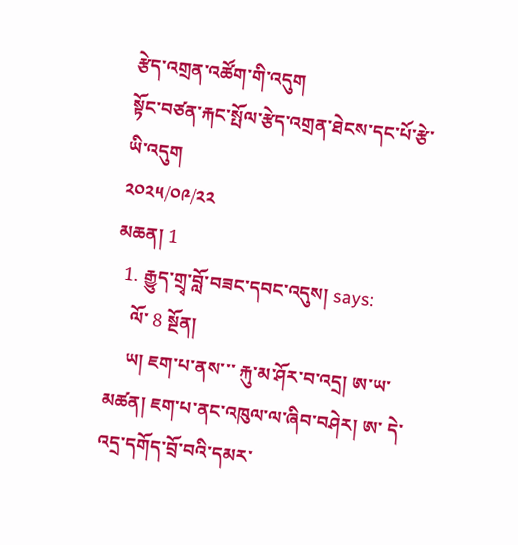རྩེད་འགྲན་འཚོག་གི་འདུག
སྟོང་བཙན་རྐང་སྤོལ་རྩེད་འགྲན་ཐེངས་དང་པོ་རྩེ་ཡི་འདུག
༢༠༢༥/༠༩/༢༢
མཆན། 1
  1. རྒྱུད་གྲྭ་བློ་བཟང་དབང་འདུས། says:
    ལོ་ 8 སྔོན།
    ཡ། ཇག་པ་ནས་་་ རྐུ་མ་ཤོར་བ་འདྲ། ཨ་ཡ་མཚན། ཇག་པ་ནང་འཁུལ་ལ་ཞིབ་བཤེར། ཨ་ དེ་འདྲ་དགོད་བྲོ་བའི་དམར་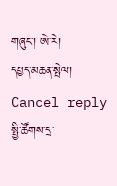གཞུང་། ཨེ་རེ།
དཔྱད་མཆན་སྤེལ། Cancel reply
སྤྱི་ཚོགས་དྲ་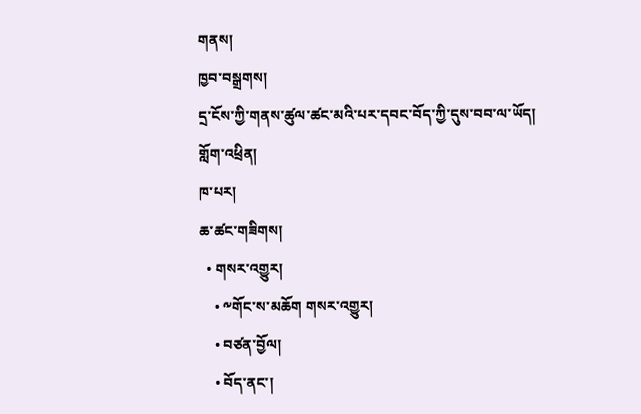གནས།
ཁྱབ་བསྒྲགས།
དྲ་ངོས་ཀྱི་གནས་ཚུལ་ཚང་མའི་པར་དབང་བོད་ཀྱི་དུས་བབ་ལ་ཡོད།
གློག་འཕྲིན།
ཁ་པར།
ཆ་ཚང་གཟིགས།
  • གསར་འགྱུར།
    • ༸གོང་ས་མཆོག གསར་འགྱུར།
    • བཙན་བྱོལ།
    • བོད་ནང་།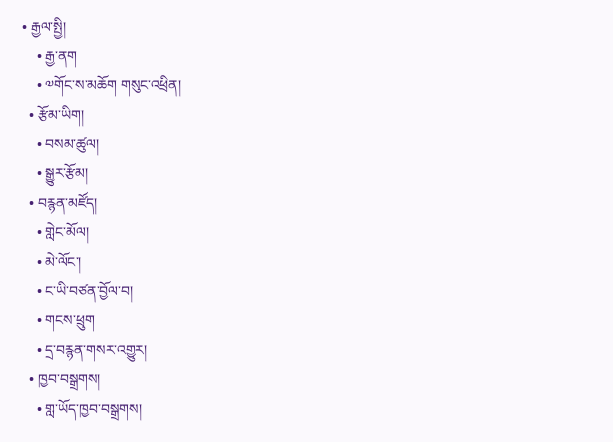• རྒྱལ་སྤྱི།
    • རྒྱ་ནག
    • ༧གོང་ས་མཆོག གསུང་འཕྲིན།
  • རྩོམ་ཡིག།
    • བསམ་ཚུལ།
    • སྒྱུར་རྩོམ།
  • བརྙན་མཛོད།
    • གླེང་མོལ།
    • མེ་ལོང་།
    • ང་ཡི་བཙན་བྱོལ་བ།
    • གངས་ཕྲུག
    • དྲ་བརྙན་གསར་འགྱུར།
  • ཁྱབ་བསྒྲགས།
    • གླ་ཡོད་ཁྱབ་བསྒྲགས།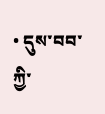• དུས་བབ་ཀྱི་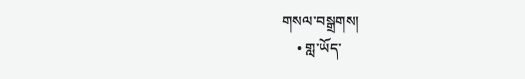གསལ་བསྒྲགས།
    • གླ་ཡོད་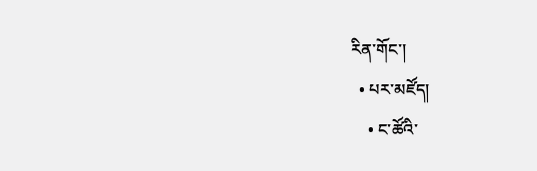རིན་གོང་།
  • པར་མཛོད།
    • ང་ཚོའི་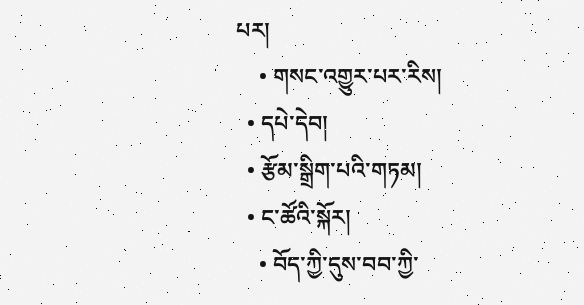པར།
    • གསང་འགྱུར་པར་རིས།
  • དཔེ་དེབ།
  • རྩོམ་སྒྲིག་པའི་གཏམ།
  • ང་ཚོའི་སྐོར།
    • བོད་ཀྱི་དུས་བབ་ཀྱི་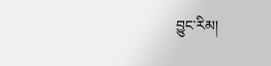བྱུང་རིམ།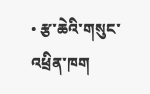• རྩ་ཆེའི་གསུང་འཕྲིན་ཁག